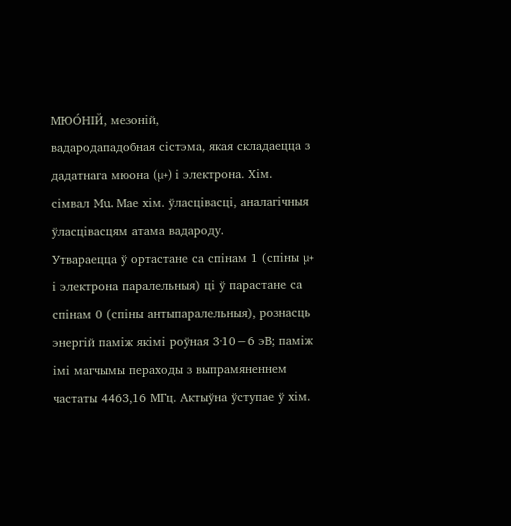МЮО́НІЙ, мезоній,
вадародападобная сістэма, якая складаецца з дадатнага мюона (μ+) і электрона. Хім. сімвал Mu. Мае хім. ўласцівасці, аналагічныя ўласцівасцям атама вадароду.
Утвараецца ў ортастане са спінам 1 (спіны μ+ і электрона паралельныя) ці ў парастане са спінам 0 (спіны антыпаралельныя), рознасць энергій паміж якімі роўная 3∙10−6 эВ; паміж імі магчымы пераходы з выпрамяненнем частаты 4463,16 МГц. Актыўна ўступае ў хім.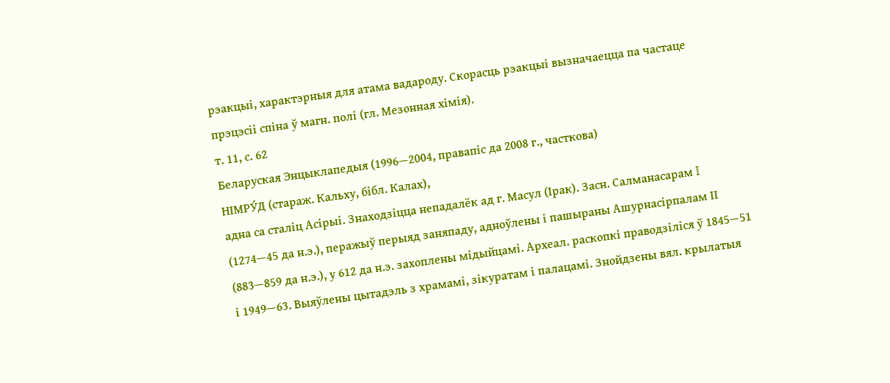рэакцыі, характэрныя для атама вадароду. Скорасць рэакцыі вызначаецца па частаце прэцэсіі спіна ў магн. полі (гл. Мезонная хімія).
т. 11, с. 62
Беларуская Энцыклапедыя (1996—2004, правапіс да 2008 г., часткова)
НІМРУ́Д (стараж. Кальху, бібл. Калах),
адна са сталіц Асірыі. Знаходзіцца непадалёк ад г. Масул (Ірак). Засн. Салманасарам I (1274—45 да н.э.), перажыў перыяд заняпаду, адноўлены і пашыраны Ашурнасірпалам ІІ (883—859 да н.э.), у 612 да н.э. захоплены мідыйцамі. Археал. раскопкі праводзіліся ў 1845—51 і 1949—63. Выяўлены цытадэль з храмамі, зікуратам і палацамі. Знойдзены вял. крылатыя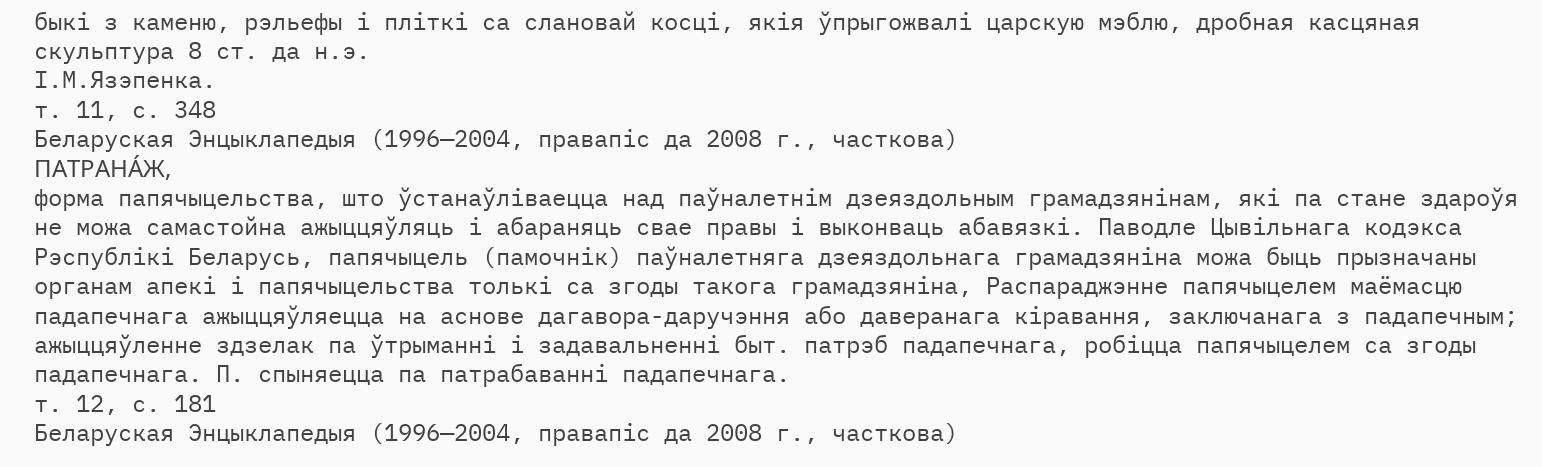быкі з каменю, рэльефы і пліткі са слановай косці, якія ўпрыгожвалі царскую мэблю, дробная касцяная скульптура 8 ст. да н.э.
І.М.Язэпенка.
т. 11, с. 348
Беларуская Энцыклапедыя (1996—2004, правапіс да 2008 г., часткова)
ПАТРАНА́Ж,
форма папячыцельства, што ўстанаўліваецца над паўналетнім дзеяздольным грамадзянінам, які па стане здароўя не можа самастойна ажыццяўляць і абараняць свае правы і выконваць абавязкі. Паводле Цывільнага кодэкса Рэспублікі Беларусь, папячыцель (памочнік) паўналетняга дзеяздольнага грамадзяніна можа быць прызначаны органам апекі і папячыцельства толькі са згоды такога грамадзяніна, Распараджэнне папячыцелем маёмасцю падапечнага ажыццяўляецца на аснове дагавора-даручэння або даверанага кіравання, заключанага з падапечным; ажыццяўленне здзелак па ўтрыманні і задавальненні быт. патрэб падапечнага, робіцца папячыцелем са згоды падапечнага. П. спыняецца па патрабаванні падапечнага.
т. 12, с. 181
Беларуская Энцыклапедыя (1996—2004, правапіс да 2008 г., часткова)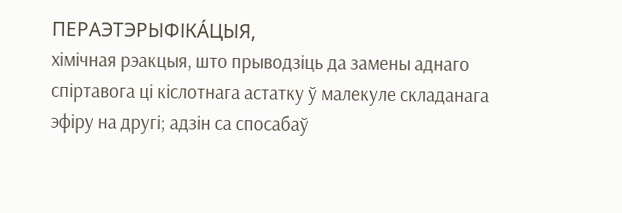ПЕРАЭТЭРЫФІКА́ЦЫЯ,
хімічная рэакцыя, што прыводзіць да замены аднаго спіртавога ці кіслотнага астатку ў малекуле складанага эфіру на другі; адзін са спосабаў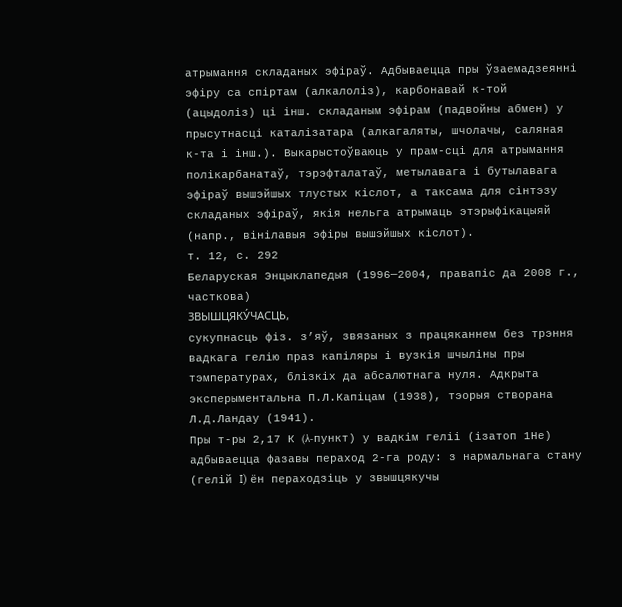атрымання складаных эфіраў. Адбываецца пры ўзаемадзеянні эфіру са спіртам (алкалоліз), карбонавай к-той (ацыдоліз) ці інш. складаным эфірам (падвойны абмен) у прысутнасці каталізатара (алкагаляты, шчолачы, саляная к-та і інш.). Выкарыстоўваюць у прам-сці для атрымання полікарбанатаў, тэрэфталатаў, метылавага і бутылавага эфіраў вышэйшых тлустых кіслот, а таксама для сінтэзу складаных эфіраў, якія нельга атрымаць этэрыфікацыяй (напр., вінілавыя эфіры вышэйшых кіслот).
т. 12, с. 292
Беларуская Энцыклапедыя (1996—2004, правапіс да 2008 г., часткова)
ЗВЫШЦЯКУ́ЧАСЦЬ,
сукупнасць фіз. з’яў, звязаных з працяканнем без трэння вадкага гелію праз капіляры і вузкія шчыліны пры тэмпературах, блізкіх да абсалютнага нуля. Адкрыта эксперыментальна П.Л.Капіцам (1938), тэорыя створана Л.Д.Ландау (1941).
Пры т-ры 2,17 К (λ-пункт) у вадкім геліі (ізатоп 1Не) адбываецца фазавы пераход 2-га роду: з нармальнага стану (гелій I) ён пераходзіць у звышцякучы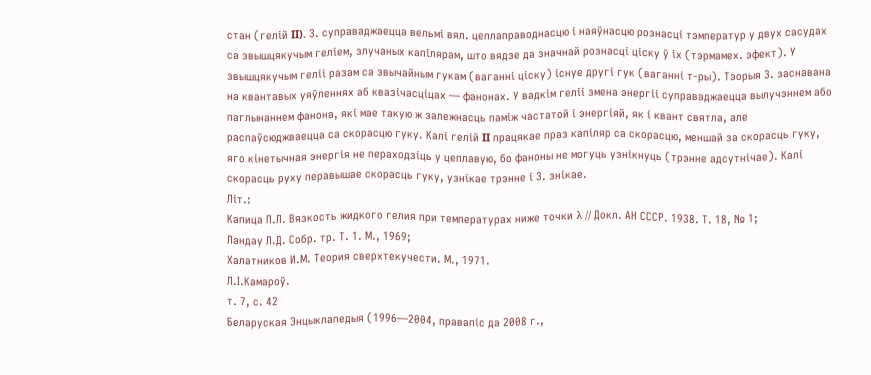стан (гелій II). З. суправаджаецца вельмі вял. цеплаправоднасцю і наяўнасцю рознасці тэмператур у двух сасудах са звышцякучым геліем, злучаных капілярам, што вядзе да значнай рознасці ціску ў іх (тэрмамех. эфект). У звышцякучым геліі разам са звычайным гукам (ваганні ціску) існуе другі гук (ваганні т-ры). Тэорыя З. заснавана на квантавых уяўленнях аб квазічасціцах — фанонах. У вадкім геліі змена энергіі суправаджаецца вылучэннем або паглынаннем фанона, які мае такую ж залежнасць паміж частатой і энергіяй, як і квант святла, але распаўсюджваецца са скорасцю гуку. Калі гелій II працякае праз капіляр са скорасцю, меншай за скорасць гуку, яго кінетычная энергія не пераходзіць у цеплавую, бо фаноны не могуць узнікнуць (трэнне адсутнічае). Калі скорасць руху перавышае скорасць гуку, узнікае трэнне і З. знікае.
Літ.:
Капица П.Л. Вязкость жидкого гелия при температурах ниже точки λ // Докл. АН СССР. 1938. Т. 18, № 1;
Ландау Л.Д. Собр. тр. Т. 1. М., 1969;
Халатников И.М. Теория сверхтекучести. М., 1971.
Л.І.Камароў.
т. 7, с. 42
Беларуская Энцыклапедыя (1996—2004, правапіс да 2008 г.,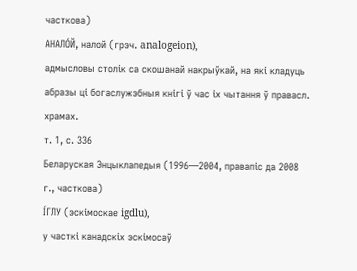часткова)
АНАЛО́Й, налой (грэч. analogeion),
адмысловы столік са скошанай накрыўкай, на які кладуць абразы ці богаслужэбныя кнігі ў час іх чытання ў правасл. храмах.
т. 1, с. 336
Беларуская Энцыклапедыя (1996—2004, правапіс да 2008 г., часткова)
І́ГЛУ (эскімоскае igdlu),
у часткі канадскіх эскімосаў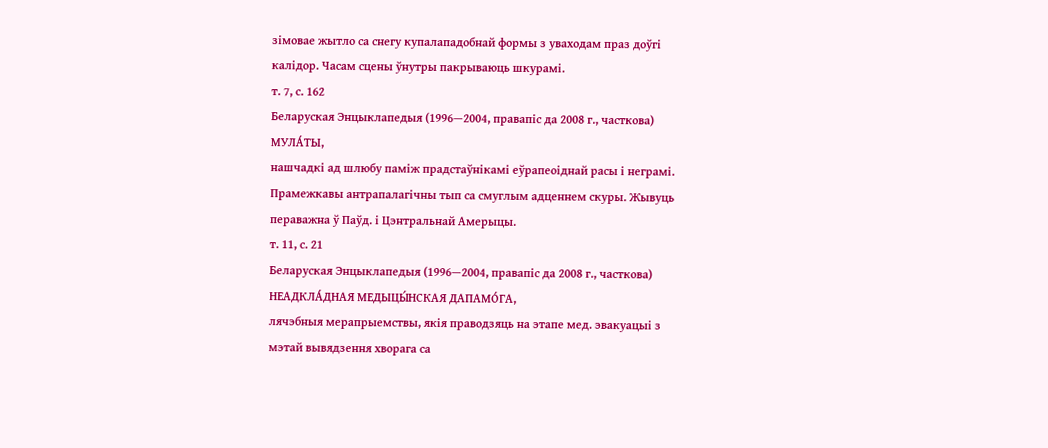зімовае жытло са снегу купалападобнай формы з уваходам праз доўгі калідор. Часам сцены ўнутры пакрываюць шкурамі.
т. 7, с. 162
Беларуская Энцыклапедыя (1996—2004, правапіс да 2008 г., часткова)
МУЛА́ТЫ,
нашчадкі ад шлюбу паміж прадстаўнікамі еўрапеоіднай расы і неграмі. Прамежкавы антрапалагічны тып са смуглым адценнем скуры. Жывуць пераважна ў Паўд. і Цэнтральнай Амерыцы.
т. 11, с. 21
Беларуская Энцыклапедыя (1996—2004, правапіс да 2008 г., часткова)
НЕАДКЛА́ДНАЯ МЕДЫЦЫ́НСКАЯ ДАПАМО́ГА,
лячэбныя мерапрыемствы, якія праводзяць на этапе мед. эвакуацыі з мэтай вывядзення хворага са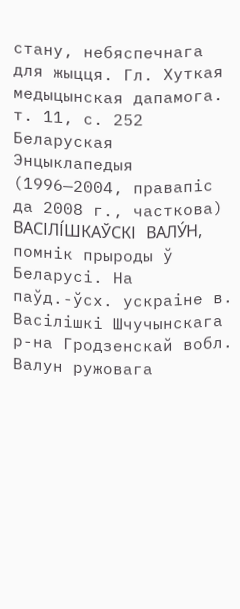стану, небяспечнага для жыцця. Гл. Хуткая медыцынская дапамога.
т. 11, с. 252
Беларуская Энцыклапедыя (1996—2004, правапіс да 2008 г., часткова)
ВАСІЛІ́ШКАЎСКІ ВАЛУ́Н,
помнік прыроды ў Беларусі. На паўд.-ўсх. ускраіне в. Васілішкі Шчучынскага р-на Гродзенскай вобл. Валун ружовага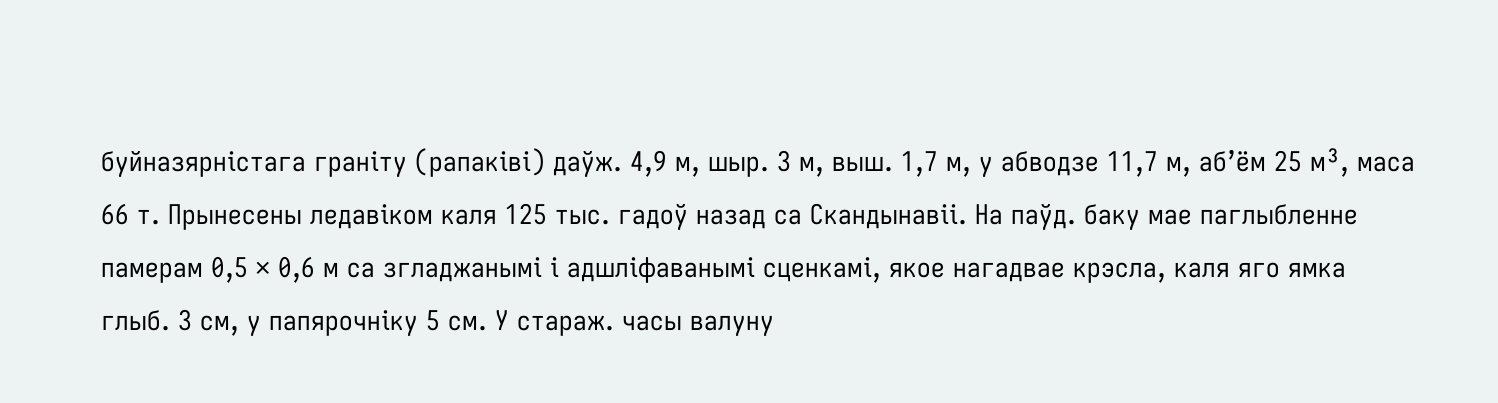буйназярністага граніту (рапаківі) даўж. 4,9 м, шыр. 3 м, выш. 1,7 м, у абводзе 11,7 м, аб’ём 25 м³, маса 66 т. Прынесены ледавіком каля 125 тыс. гадоў назад са Скандынавіі. На паўд. баку мае паглыбленне памерам 0,5 × 0,6 м са згладжанымі і адшліфаванымі сценкамі, якое нагадвае крэсла, каля яго ямка глыб. 3 см, у папярочніку 5 см. У стараж. часы валуну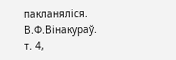пакланяліся.
В.Ф.Вінакураў.
т. 4,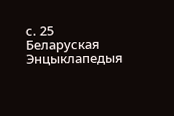с. 25
Беларуская Энцыклапедыя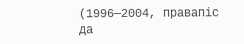(1996—2004, правапіс да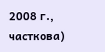2008 г., часткова)